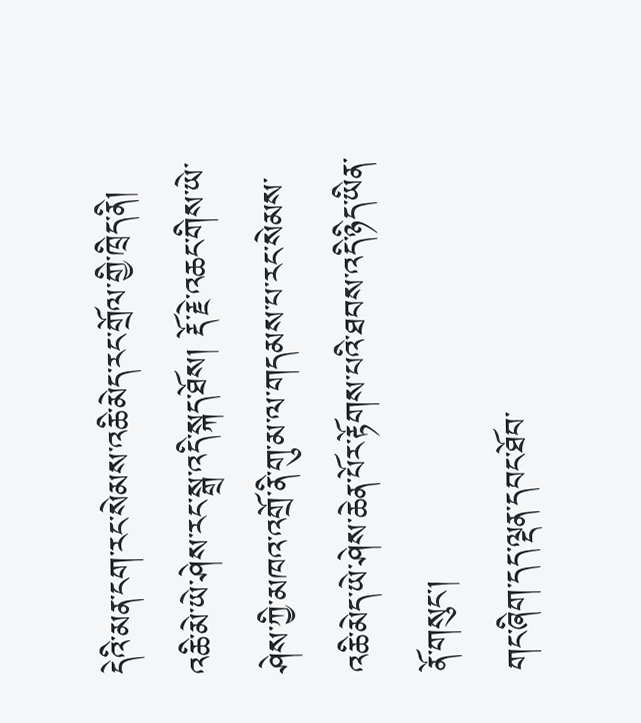དེའི་མན་ངག་རང་སེམས་འཆི་མེད་རང་གྲོལ་གྱི་ཁྲིད་ནི།
འཆི་མེ་ཡེ་ཤེས་རང་སྒྲ་འདི་སྐད་ཐོས། རྡོ་རྗེ་འཆང་གིས་ཡེ་ཤེས་ཀྱི་མཁའ་འགྲོ་ནི་གུ་མ་ལ་གདམས་པ་རང་སེམས་འཆི་མེད་ཡེ་ཤེས་ཆེན་པོར་རྟོགས་པའི་ཐབས་འདི་ཉིད་ཡིན་ནོ་གསུང་།
གང་ཞིག་དད་ལྡན་དབང་ཐོབ་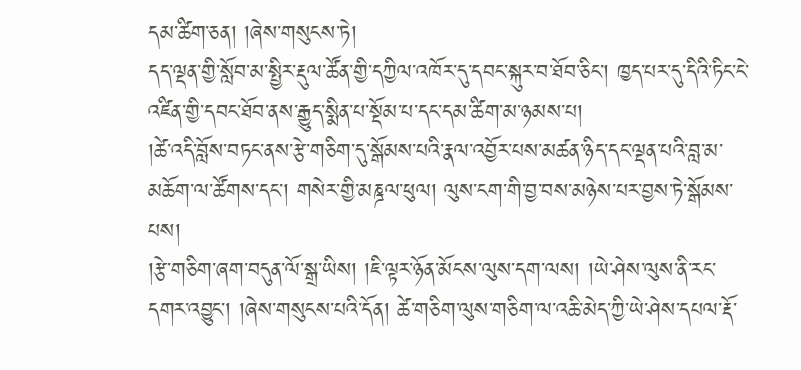དམ་ཚིག་ཅན། །ཞེས་གསུངས་ཏེ།
དད་ལྡན་གྱི་སློབ་མ་སྤྱིར་རྡུལ་ཚོན་གྱི་དཀྱིལ་འཁོར་དུ་དབང་སྐུར་བ་ཐོབ་ཅིང་། ཁྱད་པར་དུ་དིའི་ཏིང་ངེ་འཛིན་གྱི་དབང་ཐོབ་ནས་རྒྱུད་སྨིན་པ་སྡོམ་པ་དང་དམ་ཚིག་མ་ཉམས་པ།
།ཚེ་འདི་བློས་བཏང་ནས་རྩེ་གཅིག་དུ་སྒོམས་པའི་རྣལ་འབྱོར་པས་མཚན་ཉིད་དང་ལྡན་པའི་བླ་མ་མཆོག་ལ་ཚོགས་དང་། གསེར་གྱི་མཎྜལ་ཕུལ། ལུས་ངག་གི་བྱ་བས་མཉེས་པར་བྱས་ཏེ་སྒོམས་པས།
།རྩེ་གཅིག་ཞག་བདུན་ལོ་སྒྲ་ཡིས། །ཇི་ལྟར་ཉོན་མོངས་ལུས་དག་ལས། །ཡེ་ཤེས་ལུས་ནི་རང་དགར་འབྱུང་། །ཞེས་གསུངས་པའི་དོན། ཚེ་གཅིག་ལུས་གཅིག་ལ་འཆི་མེད་ཀྱི་ཡེ་ཤེས་དཔལ་རྡོ་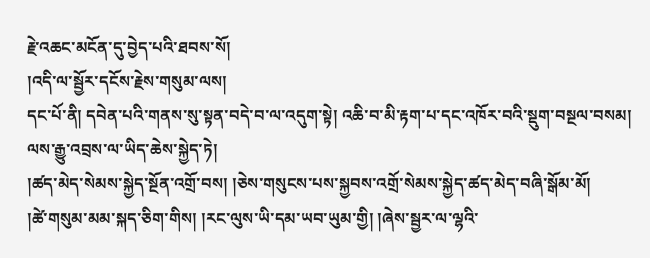རྗེ་འཆང་མངོན་དུ་བྱེད་པའི་ཐབས་སོ།
།འདི་ལ་སྦྱོར་དངོས་རྗེས་གསུམ་ལས།
དང་པོ་ནི། དབེན་པའི་གནས་སུ་སྟན་བདེ་བ་ལ་འདུག་སྟེ། འཆི་བ་མི་རྟག་པ་དང་འཁོར་བའི་སྡུག་བསྔལ་བསམ། ལས་རྒྱུ་འབྲས་ལ་ཡིད་ཆེས་སྐྱེད་ཏེ།
།ཚད་མེད་སེམས་སྐྱེད་སྔོན་འགྲོ་བས། །ཅེས་གསུངས་པས་སྐྱབས་འགྲོ་སེམས་སྐྱེད་ཚད་མེད་བཞི་སྒོམ་མོ།
།ཚེ་གསུམ་མམ་སྐད་ཅིག་གིས། །རང་ལུས་ཡི་དམ་ཡབ་ཡུམ་གྱི། །ཞེས་སྦྱར་ལ་ལྷའི་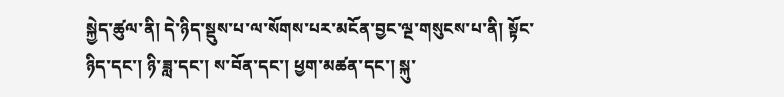སྐྱེད་ཚུལ་ནི། དེ་ཉིད་སྡུས་པ་ལ་སོགས་པར་མངོན་བྱང་ལྔ་གསུངས་པ་ནི། སྟོང་ཉིད་དང་། ཉི་ཟླ་དང་། ས་བོན་དང་། ཕྱག་མཚན་དང་། སྐུ་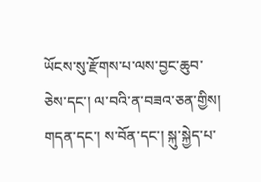ཡོངས་སུ་རྫོགས་པ་ལས་བྱང་ཆུབ་ཅེས་དང་། ལ་བའི་ན་བཟའ་ཅན་གྱིས། གདན་དང་། ས་བོན་དང་། སྐུ་སྐྱེད་པ་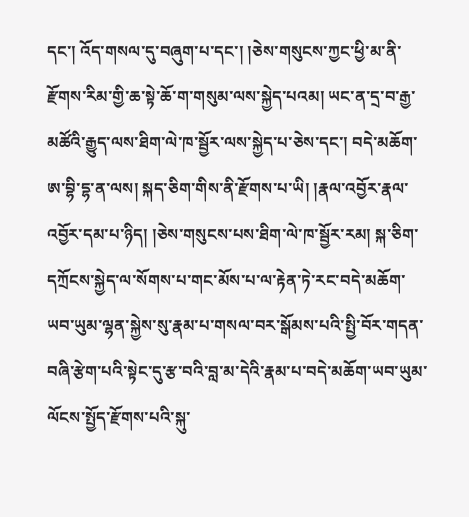དང་། འོད་གསལ་དུ་བཞུག་པ་དང་། །ཅེས་གསུངས་ཀྱང་ཕྱི་མ་ནི་རྫོགས་རིམ་གྱི་ཆ་སྟེ་ཆོ་ག་གསུམ་ལས་སྐྱེད་པའམ། ཡང་ན་དྲ་བ་རྒྱ་མཚོའི་རྒྱུད་ལས་ཐིག་ལེ་ཁ་སྦྱོར་ལས་སྐྱེད་པ་ཅེས་དང་། བདེ་མཆོག་ཨ་བྷི་དྷ་ན་ལས། སྐད་ཅིག་གིས་ནི་རྫོགས་པ་ཡི། །རྣལ་འབྱོར་རྣལ་འབྱོར་དམ་པ་ཉིད། །ཅེས་གསུངས་པས་ཐིག་ལེ་ཁ་སྦྱོར་རམ། སྐ་ཅིག་དཀྲོངས་སྐྱེད་ལ་སོགས་པ་གང་མོས་པ་ལ་རྟེན་ཏེ་རང་བདེ་མཆོག་ཡབ་ཡུམ་ལྷན་སྐྱེས་སུ་རྣམ་པ་གསལ་བར་སྒོམས་པའི་སྤྱི་བོར་གདན་བཞི་རྩེག་པའི་སྟེང་དུ་རྩ་བའི་བླ་མ་དེའི་རྣམ་པ་བདེ་མཆོག་ཡབ་ཡུམ་ལོངས་སྤྱོད་རྫོགས་པའི་སྐུ་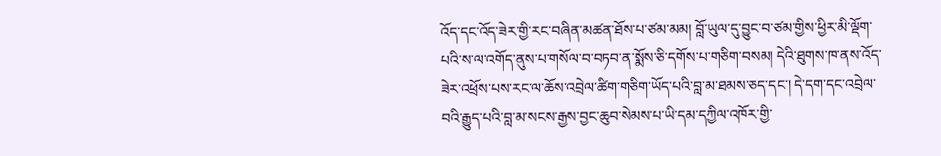འོད་དང་འོད་ཟེར་གྱི་རང་བཞིན་མཚན་ཐོས་པ་ཙམ་མམ། བློ་ཡུལ་དུ་བྱུང་བ་ཙམ་གྱིས་ཕྱིར་མི་ལྡོག་པའི་ས་ལ་འགོད་ནུས་པ་གསོལ་བ་བཏབ་ན་སྨོས་ཅི་དགོས་པ་གཅིག་བསམ། དེའི་ཐུགས་ཁ་ནས་འོད་ཟེར་འཕྲོས་པས་རང་ལ་ཆོས་འབྲེལ་ཚིག་གཅིག་ཡོད་པའི་བླ་མ་ཐམས་ཅད་དང་། དེ་དག་དང་འབྲེལ་བའི་རྒྱུད་པའི་བླ་མ་སངས་རྒྱས་བྱང་ཆུབ་སེམས་པ་ཡི་དམ་དཀྱིལ་འཁོར་གྱི་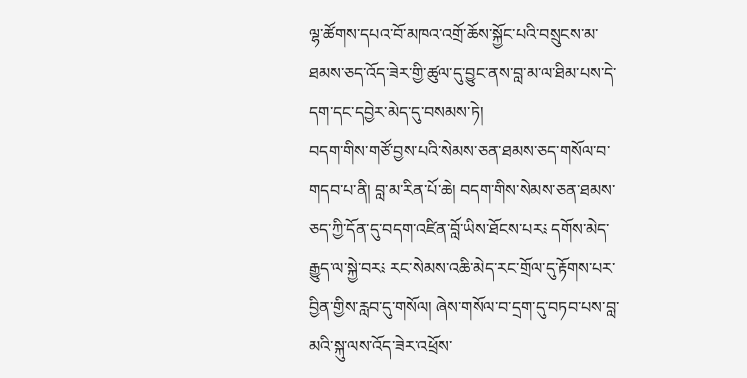ལྷ་ཚོགས་དཔའ་བོ་མཁའ་འགྲོ་ཆོས་སྐྱོང་པའི་བསྲུངས་མ་ཐམས་ཅད་འོད་ཟེར་གྱི་ཚུལ་དུ་བྱུང་ནས་བླ་མ་ལ་ཐིམ་པས་དེ་དག་དང་དབྱེར་མེད་དུ་བསམས་ཏེ།
བདག་གིས་གཙོ་བྱས་པའི་སེམས་ཅན་ཐམས་ཅད་གསོལ་བ་གདབ་པ་ནི། བླ་མ་རིན་པོ་ཆེ། བདག་གིས་སེམས་ཅན་ཐམས་ཅད་ཀྱི་དོན་དུ་བདག་འཛིན་བློ་ཡིས་ཐོངས་པར༴ དགོས་མེད་རྒྱུད་ལ་སྐྱེ་བར༴ རང་སེམས་འཆི་མེད་རང་གྲོལ་དུ་རྟོགས་པར་བྱིན་གྱིས་རླབ་དུ་གསོལ། ཞེས་གསོལ་བ་དྲག་དུ་བཏབ་པས་བླ་མའི་སྐུ་ལས་འོད་ཟེར་འཕྲོས་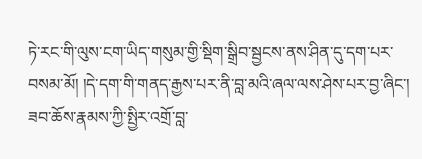ཏེ་རང་གི་ལུས་ངག་ཡིད་གསུམ་གྱི་སྡིག་སྒྲིབ་སྦྱངས་ནས་ཤིན་དུ་དག་པར་བསམ་མོ། །དེ་དག་གི་གནད་རྒྱས་པར་ནི་བླ་མའི་ཞལ་ལས་ཤེས་པར་བྱ་ཞིང་། ཟབ་ཆོས་རྣམས་ཀྱི་སྤྱིར་འགྲོ་བླ་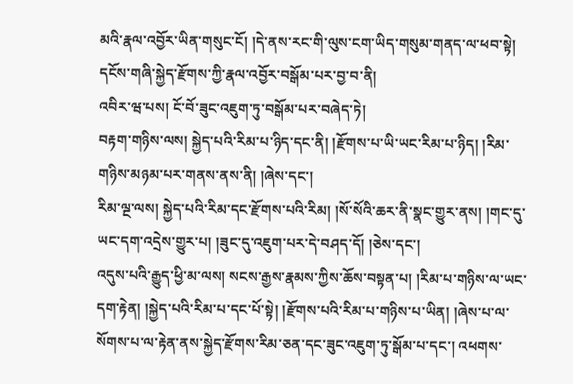མའི་རྣལ་འབྱོར་ཡིན་གསུང་ངོ། །དེ་ནས་རང་གི་ལུས་ངག་ཡིད་གསུམ་གནད་ལ་ཕབ་སྟེ།
དངོས་གཞི་སྐྱེད་རྫོགས་ཀྱི་རྣལ་འབྱོར་བསྒོམ་པར་བྱ་བ་ནི།
འབིར་ཝ་པས། ངོ་བོ་ཟུང་འཇུག་ཏུ་བསྒོམ་པར་བཞེད་ཏེ།
བརྟག་གཉིས་ལས། སྐྱེད་པའི་རིམ་པ་ཉིད་དང་ནི། །རྫོགས་པ་ཡི་ཡང་རིམ་པ་ཉིད། །རིམ་གཉིས་མཉམ་པར་གནས་ནས་ནི། །ཞེས་དང་།
རིམ་ལྔ་ལས། སྐྱེད་པའི་རིམ་དང་རྫོགས་པའི་རིམ། །སོ་སོའི་ཆར་ནི་སྣང་གྱུར་ནས། །གང་དུ་ཡང་དག་འདྲེས་གྱུར་པ། །ཟུང་དུ་འཇུག་པར་དེ་བཤད་དོ། །ཅེས་དང་།
འདུས་པའི་རྒྱུད་ཕྱི་མ་ལས། སངས་རྒྱས་རྣམས་ཀྱིས་ཆོས་བསྟན་པ། །རིམ་པ་གཉིས་ལ་ཡང་དག་རྟེན། །སྐྱེད་པའི་རིམ་པ་དང་པོ་སྟེ། །རྫོགས་པའི་རིམ་པ་གཉིས་པ་ཡིན། །ཞེས་པ་ལ་སོགས་པ་ལ་རྟེན་ནས་སྐྱེད་རྫོགས་རིམ་ཅན་དང་ཟུང་འཇུག་ཏུ་སྒོམ་པ་དང་། འཕགས་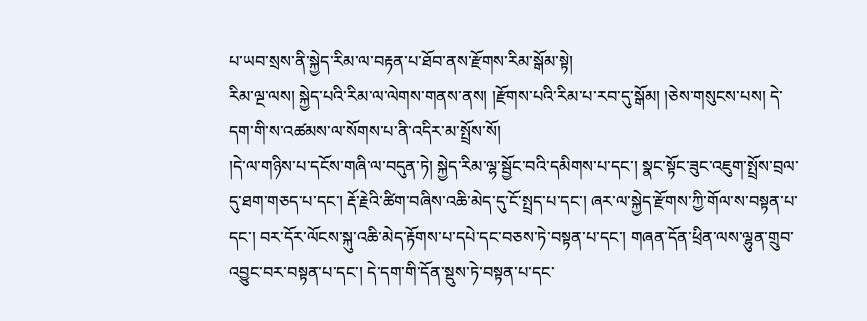པ་ཡབ་སྲས་ནི་སྐྱེད་རིམ་ལ་བརྟན་པ་ཐོབ་ནས་རྫོགས་རིམ་སྒོམ་སྟེ།
རིམ་ལྔ་ལས། སྐྱེད་པའི་རིམ་ལ་ལེགས་གནས་ནས། །རྫོགས་པའི་རིམ་པ་རབ་དུ་སྒོམ། །ཅེས་གསུངས་པས། དེ་དག་གི་ས་འཚམས་ལ་སོགས་པ་ནི་འདིར་མ་སྤྲོས་སོ།
།དེ་ལ་གཉིས་པ་དངོས་གཞི་ལ་བདུན་ཏེ། སྐྱེད་རིམ་ལྷ་སྦྱོང་བའི་དམིགས་པ་དང་། སྣང་སྟོང་ཟུང་འཇུག་སྤྲོས་བྲལ་དུ་ཐག་གཅད་པ་དང་། རྡོ་རྗེའི་ཚིག་བཞིས་འཆི་མེད་དུ་ངོ་སྤྲད་པ་དང་། ཞར་ལ་སྐྱེད་རྫོགས་ཀྱི་གོལ་ས་བསྟན་པ་དང་། བར་དོར་ལོངས་སྐུ་འཆི་མེད་རྟོགས་པ་དཔེ་དང་བཅས་ཏེ་བསྟན་པ་དང་། གཞན་དོན་ཕྲིན་ལས་ལྷུན་གྲུབ་འབྱུང་བར་བསྟན་པ་དང་། དེ་དག་གི་དོན་སྡུས་ཏེ་བསྟན་པ་དང་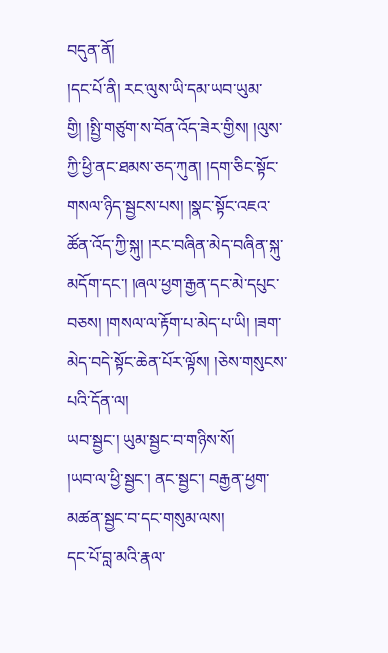བདུན་ནོ།
།དང་པོ་ནི། རང་ལུས་ཡི་དམ་ཡབ་ཡུམ་གྱི། །སྤྱི་གཙུག་ས་བོན་འོད་ཟེར་གྱིས། །ལུས་ཀྱི་ཕྱི་ནང་ཐམས་ཅད་ཀུན། །དག་ཅིང་སྟོང་གསལ་ཉིད་སྦྱངས་པས། །སྣང་སྟོང་འཇའ་ཚོན་འོད་ཀྱི་སྐུ། །རང་བཞིན་མེད་བཞིན་སྐུ་མདོག་དང་། །ཞལ་ཕྱག་རྒྱན་དང་མེ་དཔུང་བཅས། །གསལ་ལ་རྟོག་པ་མེད་པ་ཡི། །ཟག་མེད་བདེ་སྟོང་ཆེན་པོར་ལྟོས། །ཅེས་གསུངས་པའི་དོན་ལ།
ཡབ་སྦྱང་། ཡུམ་སྦྱང་བ་གཉིས་སོ།
།ཡབ་ལ་ཕྱི་སྦྱང་། ནང་སྦྱང་། བརྒྱན་ཕྱག་མཚན་སྦྱང་བ་དང་གསུམ་ལས།
དང་པོ་བླ་མའི་རྣལ་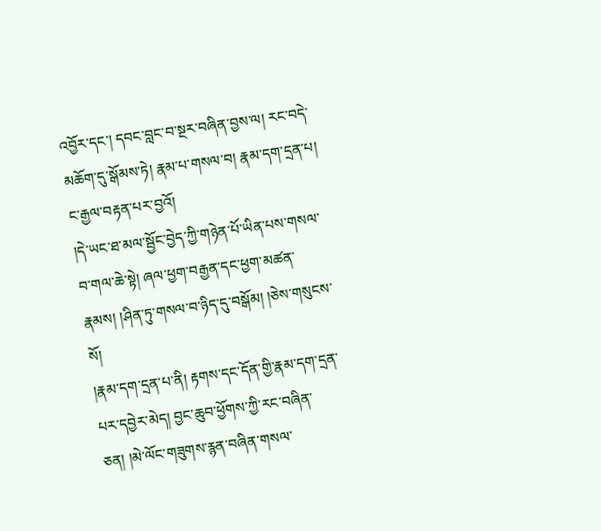འབྱོར་དང་། དབང་བླང་བ་སྔར་བཞིན་བྱས་ལ། རང་བདེ་མཆོག་དུ་སྒོམས་ཏེ། རྣམ་པ་གསལ་བ། རྣམ་དག་དྲན་པ། ང་རྒྱལ་བརྟན་པར་བྱའོ།
།དེ་ཡང་ཐ་མལ་སྦྱོང་བྱེད་ཀྱི་གཉེན་པོ་ཡིན་པས་གསལ་བ་གལ་ཆེ་སྟེ། ཞལ་ཕྱག་བརྒྱན་དང་ཕྱག་མཚན་རྣམས། །ཤིན་ཏུ་གསལ་བ་ཉིད་དུ་བསྒོམ། །ཅེས་གསུངས་སོ།
།རྣམ་དག་དྲན་པ་ནི། རྟགས་དང་དོན་གྱི་རྣམ་དག་དྲན་པར་དབྱེར་མེད། བྱང་ཆུབ་ཕྱོགས་ཀྱི་རང་བཞིན་ཅན། །མེ་ལོང་གཟུགས་རྙན་བཞིན་གསལ་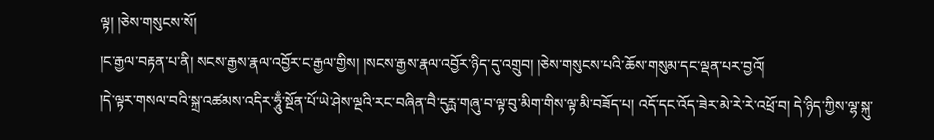ལྟ། །ཅེས་གསུངས་སོ།
།ང་རྒྱལ་བརྟན་པ་ནི། སངས་རྒྱས་རྣལ་འབྱོར་ང་རྒྱལ་གྱིས། །སངས་རྒྱས་རྣལ་འབྱོར་ཉིད་དུ་འགྲུབ། །ཅེས་གསུངས་པའི་ཆོས་གསུམ་དང་ལྡན་པར་བྱའོ།
།དེ་ལྟར་གསལ་བའི་སྐྲ་འཚམས་འདིར་ཧཱུྃ་སྔོན་པོ་ཡེ་ཤེས་ལྔའི་རང་བཞིན་བཻ་དུརྻ་གཞུ་བ་ལྟ་བུ་མིག་གིས་ལྟ་མི་བཟོད་པ། འདོ་དང་འོད་ཟེར་མེ་རེ་རེ་འཕྲོ་བ། དེ་ཉིད་ཀྱིས་ལྷ་སྐུ་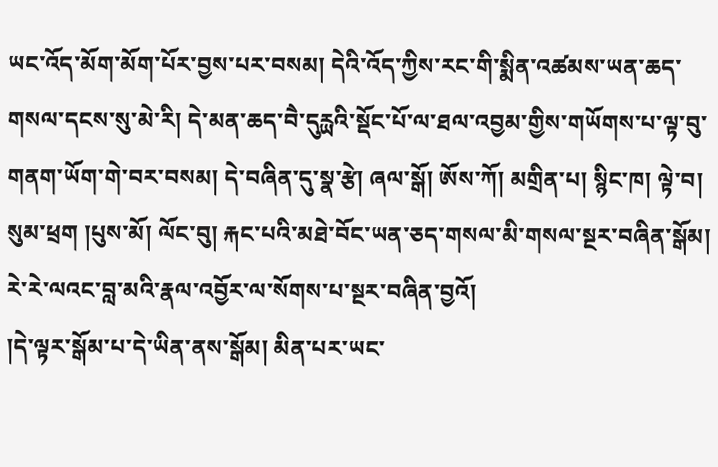ཡང་འོད་མོག་མོག་པོར་བྱས་པར་བསམ། དེའི་འོད་ཀྱིས་རང་གི་སྨིན་འཚམས་ཡན་ཆད་གསལ་དངས་སུ་མེ་རི། དེ་མན་ཆད་བཻ་དུརྻའི་སྡོང་པོ་ལ་ཐལ་འབྱམ་གྱིས་གཡོགས་པ་ལྟ་བུ་གནག་ཡོག་གེ་བར་བསམ། དེ་བཞིན་དུ་སྣ་རྩེ། ཞལ་སྒོ། ཨོས་ཀོ། མགྲིན་པ། སྙིང་ཁ། ལྟེ་བ། སུམ་ཕྲག །པུས་མོ། ལོང་བུ། རྐང་པའི་མཐེ་བོང་ཡན་ཅད་གསལ་མི་གསལ་སྔར་བཞིན་སྒོམ། རེ་རེ་ལའང་བླ་མའི་རྣལ་འབྱོར་ལ་སོགས་པ་སྔར་བཞིན་བྱའོ།
།དེ་ལྟར་སྒོམ་པ་དེ་ཡིན་ནས་སྒོམ། མིན་པར་ཡང་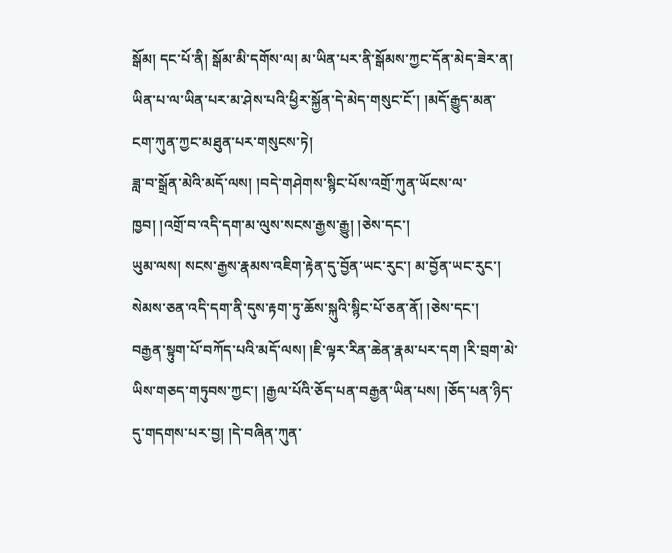སྒོམ། དང་པོ་ནི། སྒོམ་མི་དགོས་ལ། མ་ཡིན་པར་ནི་སྒོམས་ཀྱང་དོན་མེད་ཟེར་ན། ཡིན་པ་ལ་ཡིན་པར་མ་ཤེས་པའི་ཕྱིར་སྐྱོན་དེ་མེད་གསུང་ངོ་། །མདོ་རྒྱུད་མན་ངག་ཀུན་ཀྱང་མཐུན་པར་གསུངས་ཏེ།
ཟླ་བ་སྒྲོན་མེའི་མདོ་ལས། །བདེ་གཤེགས་སྙིང་པོས་འགྲོ་ཀུན་ཡོངས་ལ་ཁྱབ། །འགྲོ་བ་འདི་དག་མ་ལུས་སངས་རྒྱས་རྒྱུ། །ཅེས་དང་།
ཡུམ་ལས། སངས་རྒྱས་རྣམས་འཇིག་རྟེན་དུ་བྱོན་ཡང་རུང་། མ་བྱོན་ཡང་རུང་། སེམས་ཅན་འདི་དག་ནི་དུས་རྟག་ཏུ་ཆོས་སྐུའི་སྙིང་པོ་ཅན་ནོ། །ཅེས་དང་།
བརྒྱན་སྟུག་པོ་བཀོད་པའི་མདོ་ལས། །ཇི་ལྟར་རིན་ཆེན་རྣམ་པར་དག །རི་བྲག་མེ་ཡིས་གཅད་གཏུབས་ཀྱང་། །རྒྱལ་པོའི་ཅོད་པན་བརྒྱན་ཡིན་པས། །ཅོད་པན་ཉིད་དུ་གདགས་པར་བྱ། །དེ་བཞིན་ཀུན་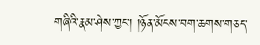གཞིའི་རྣམ་ཤེས་ཀྱང་། །ཉོན་མོངས་བག་ཆགས་གཅད་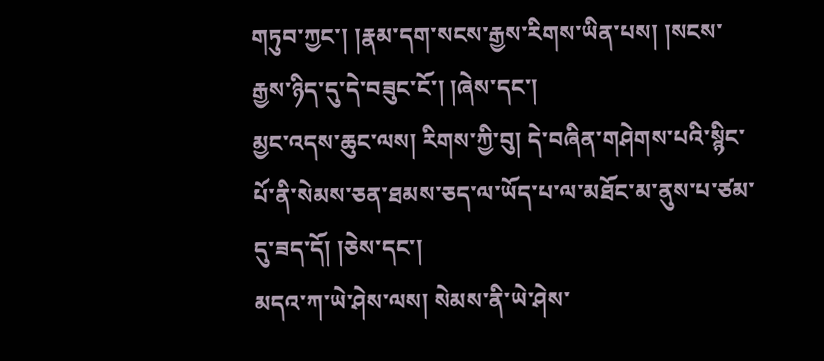གཏུབ་ཀྱང་། །རྣམ་དག་སངས་རྒྱས་རིགས་ཡིན་པས། །སངས་རྒྱས་ཉིད་དུ་དེ་བཟུང་ངོ་། །ཞེས་དང་།
མྱང་འདས་ཆུང་ལས། རིགས་ཀྱི་བུ། དེ་བཞིན་གཤེགས་པའི་སྙིང་པོ་ནི་སེམས་ཅན་ཐམས་ཅད་ལ་ཡོད་པ་ལ་མཐོང་མ་ནུས་པ་ཙམ་དུ་ཟད་དོ། །ཅེས་དང་།
མདའ་ཀ་ཡེ་ཤེས་ལས། སེམས་ནི་ཡེ་ཤེས་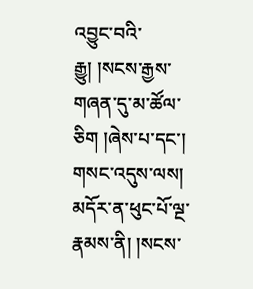འབྱུང་བའི་རྒྱུ། །སངས་རྒྱས་གཞན་དུ་མ་ཚོལ་ཅིག །ཞེས་པ་དང་།
གསང་འདུས་ལས། མདོར་ན་ཕུང་པོ་ལྔ་རྣམས་ནི། །སངས་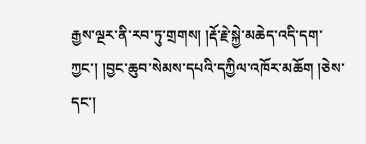རྒྱས་ལྔར་ནི་རབ་ཏུ་གྲགས། །རྡོ་རྗེ་སྐྱེ་མཆེད་འདི་དག་ཀྱང་། །བྱང་ཆུབ་སེམས་དཔའི་དཀྱིལ་འཁོར་མཆོག །ཅེས་དང་།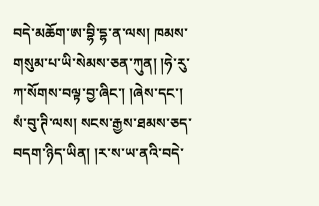བདེ་མཆོག་ཨ་བྷི་དྷ་ན་ལས། ཁམས་གསུམ་པ་ཡི་སེམས་ཅན་ཀུན། །ཧེ་རུ་ཀ་སོགས་བལྟ་བྱ་ཞིང་། །ཞེས་དང་།
སཾ་བུ་ཊི་ལས། སངས་རྒྱས་ཐམས་ཅད་བདག་ཉིད་ཡིན། །ར་ས་ཡ་ནའི་བདེ་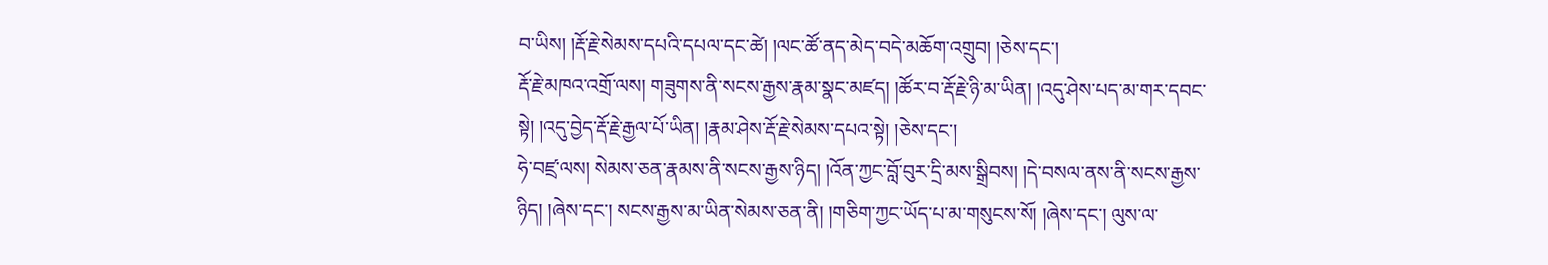བ་ཡིས། །རྡོ་རྗེ་སེམས་དཔའི་དཔལ་དང་ཚེ། །ལང་ཚོ་ནད་མེད་བདེ་མཆོག་འགྲུབ། །ཅེས་དང་།
རྡོ་རྗེ་མཁའ་འགྲོ་ལས། གཟུགས་ནི་སངས་རྒྱས་རྣམ་སྣང་མཛད། །ཚོར་བ་རྡོ་རྗེ་ཉི་མ་ཡིན། །འདུ་ཤེས་པད་མ་གར་དབང་སྟེ། །འདུ་བྱེད་རྡོ་རྗེ་རྒྱལ་པོ་ཡིན། །རྣམ་ཤེས་རྡོ་རྗེ་སེམས་དཔའ་སྟེ། །ཅེས་དང་།
ཧེ་བཛྲ་ལས། སེམས་ཅན་རྣམས་ནི་སངས་རྒྱས་ཉིད། །འོན་ཀྱང་བློ་བུར་དྲི་མས་སྒྲིབས། །དེ་བསལ་ནས་ནི་སངས་རྒྱས་ཉིད། །ཞེས་དང་། སངས་རྒྱས་མ་ཡིན་སེམས་ཅན་ནི། །གཅིག་ཀྱང་ཡོད་པ་མ་གསུངས་སོ། །ཞེས་དང་། ལུས་ལ་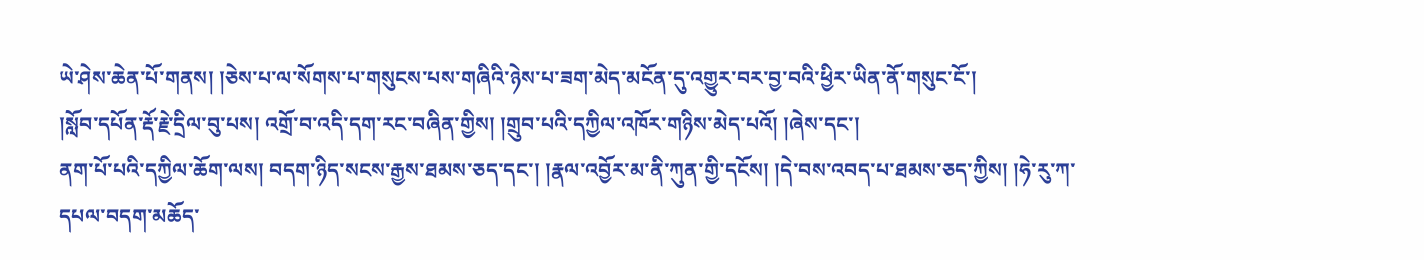ཡེ་ཤེས་ཆེན་པོ་གནས། །ཅེས་པ་ལ་སོགས་པ་གསུངས་པས་གཞིའི་ཉེས་པ་ཟག་མེད་མངོན་དུ་འགྱུར་བར་བྱ་བའི་ཕྱིར་ཡིན་ནོ་གསུང་ངོ་།
།སློབ་དཔོན་རྡོ་རྗེ་དྲིལ་བུ་པས། འགྲོ་བ་འདི་དག་རང་བཞིན་གྱིས། །གྲུབ་པའི་དཀྱིལ་འཁོར་གཉིས་མེད་པའོ། །ཞེས་དང་།
ནག་པོ་པའི་དཀྱིལ་ཆོག་ལས། བདག་ཉིད་སངས་རྒྱས་ཐམས་ཅད་དང་། །རྣལ་འབྱོར་མ་ནི་ཀུན་གྱི་དངོས། །དེ་བས་འབད་པ་ཐམས་ཅད་ཀྱིས། །ཧེ་རུ་ཀ་དཔལ་བདག་མཆོད་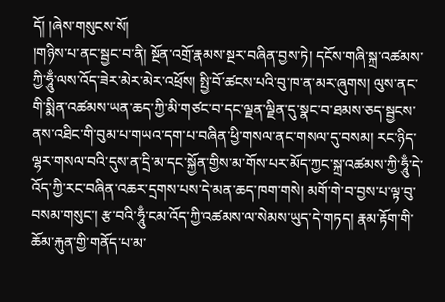དོ། །ཞེས་གསུངས་སོ།
།གཉིས་པ་ནང་སྦྱང་བ་ནི། སྔོན་འགྲོ་རྣམས་སྔར་བཞིན་བྱས་ཏེ། དངོས་གཞི་སྐྲ་འཚམས་ཀྱི་ཧཱུྃ་ལས་འོད་ཟེར་མེར་མེར་འཕྲོས། སྤྱི་བོ་ཚངས་པའི་བུ་ཁ་ན་མར་ཞུགས། ལུས་ནང་གི་སྨིན་འཚམས་ཡན་ཆད་ཀྱི་མི་གཙང་བ་དང་ལྗན་ལྗིན་དུ་སྣང་བ་ཐམས་ཅད་སྦྱངས་ནས་འཐིང་གི་བུམ་པ་གཡའ་དག་པ་བཞིན་ཕྱི་གསལ་ནང་གསལ་དུ་བསམ། རང་ཉིད་ལྷར་གསལ་བའི་དུས་ན་དྲི་མ་དང་སྐྱོན་གྱིས་མ་གོས་པར་མོད་ཀྱང་སྐྲ་འཚམས་ཀྱི་ཧཱུྃ་དེ་འོད་ཀྱི་རང་བཞིན་འཆར་དྲགས་པས་དེ་མན་ཆད་ཁག་གསེ། མགོ་གེ་བ་བྱས་པ་ལྟ་བུ་བསམ་གསུང་། རྩ་བའི་ཧཱུྃ་ངམ་འོད་ཀྱི་འཚམས་ལ་སེམས་ཡུད་དེ་གཏད། རྣམ་རྟོག་གི་ཆོམ་རྐུན་གྱི་གནོད་པ་མ་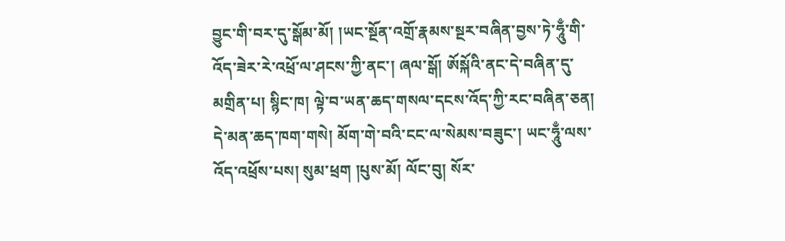བྱུང་གི་བར་དུ་སྒོམ་མོ། །ཡང་སྔོན་འགྲོ་རྣམས་སྔར་བཞིན་བྱས་ཏེ་ཧཱུྃ་གི་འོད་ཟེར་རེ་འཕྲོ་ལ་ཤངས་ཀྱི་ནང་། ཞལ་སྒོ། ཨོསྐོའི་ནང་དེ་བཞིན་དུ་མགྲིན་པ། སྙིང་ཁ། ལྟེ་བ་ཡན་ཆད་གསལ་དངས་འོད་ཀྱི་རང་བཞིན་ཅན། དེ་མན་ཆད་ཁག་གསེ། མོག་གེ་བའི་ངང་ལ་སེམས་བཟུང་། ཡང་ཧཱུྃ་ལས་འོད་འཕྲོས་པས། སུམ་ཕྲག །པུས་མོ། ལོང་བུ། སོར་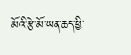མོའི་རྩེ་མོ་ཡན་ཆད་ཕྱི་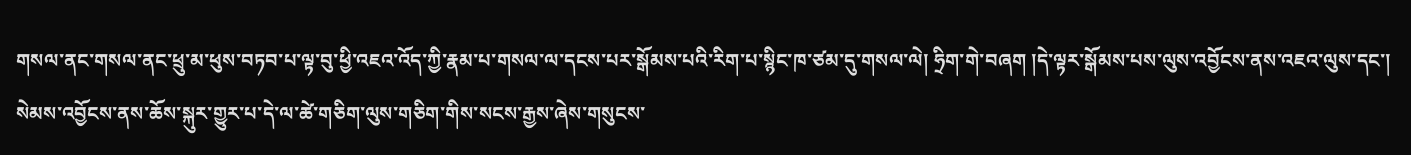གསལ་ནང་གསལ་ནང་ཕྲུ་མ་ཕུས་བཏབ་པ་ལྟ་བུ་ཕྱི་འཇའ་འོད་ཀྱི་རྣམ་པ་གསལ་ལ་དངས་པར་སྒོམས་པའི་རིག་པ་སྙིང་ཁ་ཙམ་དུ་གསལ་ལེ། ཧྲིག་གེ་བཞག །དེ་ལྟར་སྒོམས་པས་ལུས་འབྱོངས་ནས་འཇའ་ལུས་དང་། སེམས་འབྱོངས་ནས་ཆོས་སྐུར་གྱུར་པ་དེ་ལ་ཚེ་གཅིག་ལུས་གཅིག་གིས་སངས་རྒྱས་ཞེས་གསུངས་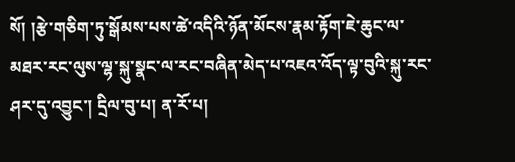སོ། །རྩེ་གཅིག་ཏུ་སྒོམས་པས་ཚེ་འདིའི་ཉོན་མོངས་རྣམ་རྟོག་ཇེ་ཆུང་ལ་མཐར་རང་ལུས་ལྷ་སྐུ་སྣང་ལ་རང་བཞིན་མེད་པ་འཇའ་འོད་ལྟ་བུའི་སྐུ་རང་ཤར་དུ་འབྱུང་། དྲིལ་བུ་པ། ན་རོ་པ།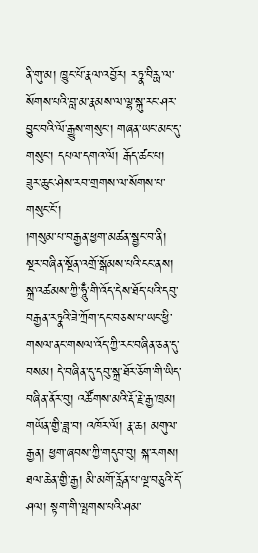ནི་གུ་མ། ཁྱུང་པོ་རྣལ་འབྱོར། རཏྣ་བིརྻ་ལ་སོགས་པའི་བླ་མ་རྣམས་ལ་ལྷ་སྐུ་རང་ཤར་བྱུང་བའི་ལོ་རྒྱུས་གསུང་། གཞན་ཡང་མང་དུ་གསུང་། དཔལ་དགའ་ལོ། རྒོད་ཚང་པ། ཟུར་ཆུང་ཤེས་རབ་གྲགས་ལ་སོགས་པ་གསུང་ངོ་།
།གསུམ་པ་བརྒྱན་ཕྱག་མཚན་སྦྱང་བ་ནི། སྔར་བཞིན་སྔོན་འགྲོ་སྒོམས་པའི་ངང་ནས། སྐྲ་འཚམས་ཀྱི་ཧཱུྃ་གི་འོད་དེས་ཐོད་པའི་དབུ་བརྒྱན་རཏྣའི་ཟེ་ཀྲོག་དང་བཅས་པ་ཡང་ཕྱི་གསལ་ནང་གསལ་འོད་ཀྱི་རང་བཞིན་ཅན་དུ་བསམ། དེ་བཞིན་དུ་དབུ་སྐྲ་ཐོར་ཅོག་གི་ཡིད་བཞིན་ནོར་བུ། འཚོགས་མའི་རྡོ་རྗེ་རྒྱ་ཁྲམ། གཡོན་གྱི་ཟླ་བ། འཁོར་ལོ། རྣ་ཆ། མགུལ་རྒྱན། ཕྱག་ཞབས་ཀྱི་གདུབ་བུ། སྐ་རགས། ཐལ་ཆེན་གྱི་རྒྱ། མི་མགོ་རློན་པ་ལྔ་བཅུའི་དོ་ཤལ། སྟག་གི་ལྤགས་པའི་ཤམ་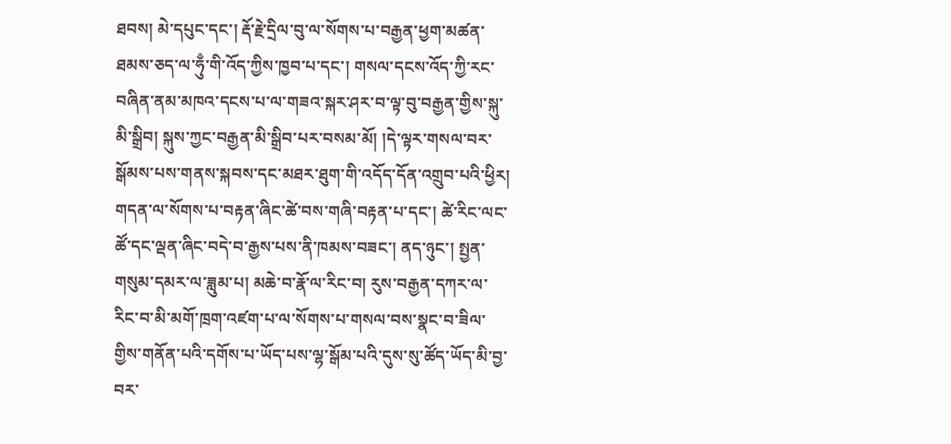ཐབས། མེ་དཔུང་དང་། རྡོ་རྗེ་དྲིལ་བུ་ལ་སོགས་པ་བརྒྱན་ཕྱག་མཚན་ཐམས་ཅད་ལ་ཧུྃ་གི་འོད་ཀྱིས་ཁྱབ་པ་དང་། གསལ་དངས་འོད་ཀྱི་རང་བཞིན་ནམ་མཁའ་དངས་པ་ལ་གཟའ་སྐར་ཤར་བ་ལྟ་བུ་བརྒྱན་གྱིས་སྐུ་མི་སྒྲིབ། སྐུས་ཀྱང་བརྒྱན་མི་སྒྲིབ་པར་བསམ་མོ། །དེ་ལྟར་གསལ་བར་སྒོམས་པས་གནས་སྐབས་དང་མཐར་ཐུག་གི་འདོད་དོན་འགྲུབ་པའི་ཕྱིར། གདན་ལ་སོགས་པ་བརྟན་ཞིང་ཚེ་བས་གཞི་བརྟན་པ་དང་། ཚེ་རིང་ལང་ཚོ་དང་ལྡན་ཞིང་བདེ་བ་རྒྱས་པས་ནི་ཁམས་བཟང་། ནད་ཉུང་། སྤྱན་གསུམ་དམར་ལ་ཟླུམ་པ། མཆེ་བ་རྣོ་ལ་རིང་བ། རུས་བརྒྱན་དཀར་ལ་རིང་བ་མི་མགོ་ཁྲག་འཛག་པ་ལ་སོགས་པ་གསལ་བས་སྣང་བ་ཟིལ་གྱིས་གནོན་པའི་དགོས་པ་ཡོད་པས་ལྷ་སྒོམ་པའི་དུས་སུ་ཚོད་ཡོད་མི་བྱ་བར་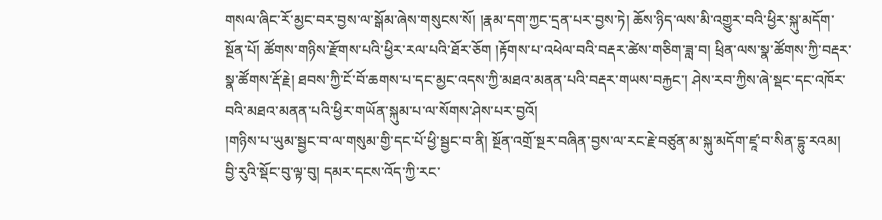གསལ་ཞིང་རོ་མྱང་བར་བྱས་ལ་སྒོམ་ཞེས་གསུངས་སོ། །རྣམ་དག་ཀྱང་དྲན་པར་བྱས་ཏེ། ཆོས་ཉིད་ལས་མི་འགྱུར་བའི་ཕྱིར་སྐུ་མདོག་སྔོན་པོ། ཚོགས་གཉིས་རྫོགས་པའི་ཕྱིར་རལ་པའི་ཐོར་ཅོག །རྟོགས་པ་འཕེལ་བའི་བརྡར་ཚེས་གཅིག་ཟླ་བ། ཕྲིན་ལས་སྣ་ཚོགས་ཀྱི་བརྡར་སྣ་ཚོགས་རྡོ་རྗེ། ཐབས་ཀྱི་ངོ་བོ་ཆགས་པ་དང་མྱང་འདས་ཀྱི་མཐའ་མནན་པའི་བརྡར་གཡས་བརྐྱང་། ཤེས་རབ་ཀྱིས་ཞེ་སྡང་དང་འཁོར་བའི་མཐའ་མནན་པའི་ཕྱིར་གཡོན་སྐུམ་པ་ལ་སོགས་ཤེས་པར་བྱའོ།
།གཉིས་པ་ཡུམ་སྦྱང་བ་ལ་གསུམ་གྱི་དང་པོ་ཕྱི་སྦྱང་བ་ནི། སྔོན་འགྲོ་སྔར་བཞིན་བྱས་ལ་རང་རྗེ་བཙུན་མ་སྐུ་མདོག་ཛཱ་བ་སིན་དྷུ་རའམ། བྱི་རུའི་སྡོང་བུ་ལྟ་བུ། དམར་དངས་འོད་ཀྱི་རང་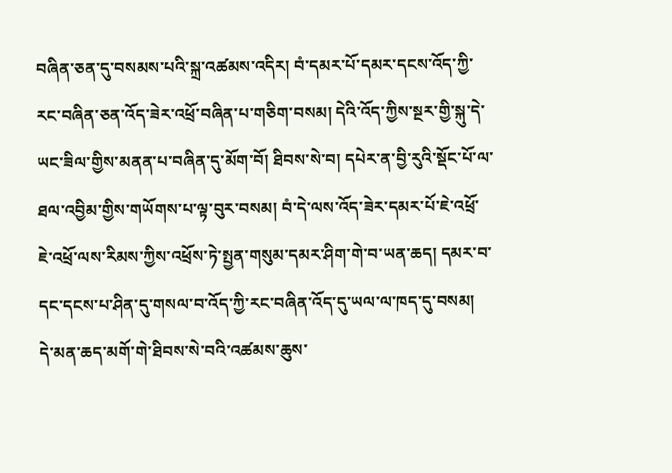བཞིན་ཅན་དུ་བསམས་པའི་སྐྲ་འཚམས་འདིར། བཾ་དམར་པོ་དམར་དངས་འོད་ཀྱི་རང་བཞིན་ཅན་འོད་ཟེར་འཕྲོ་བཞིན་པ་གཅིག་བསམ། དེའི་འོད་ཀྱིས་སྔར་གྱི་སྐུ་དེ་ཡང་ཟིལ་གྱིས་མནན་པ་བཞིན་དུ་མོག་བོ། ཐིབས་སེ་བ། དཔེར་ན་བྱི་རུའི་སྡོང་པོ་ལ་ཐལ་འབྱིམ་གྱིས་གཡོགས་པ་ལྟ་བུར་བསམ། བཾ་དེ་ལས་འོད་ཟེར་དམར་པོ་ཇེ་འཕྲོ་ཇེ་འཕྲོ་ལས་རིམས་ཀྱིས་འཕྲོས་ཏེ་སྤྱན་གསུམ་དམར་ཤིག་གེ་བ་ཡན་ཆད། དམར་བ་དང་དངས་པ་ཤིན་དུ་གསལ་བ་འོད་ཀྱི་རང་བཞིན་འོད་དུ་ཡལ་ལ་ཁད་དུ་བསམ། དེ་མན་ཆད་མགོ་གེ་ཐིབས་སེ་བའི་འཚམས་ཆུས་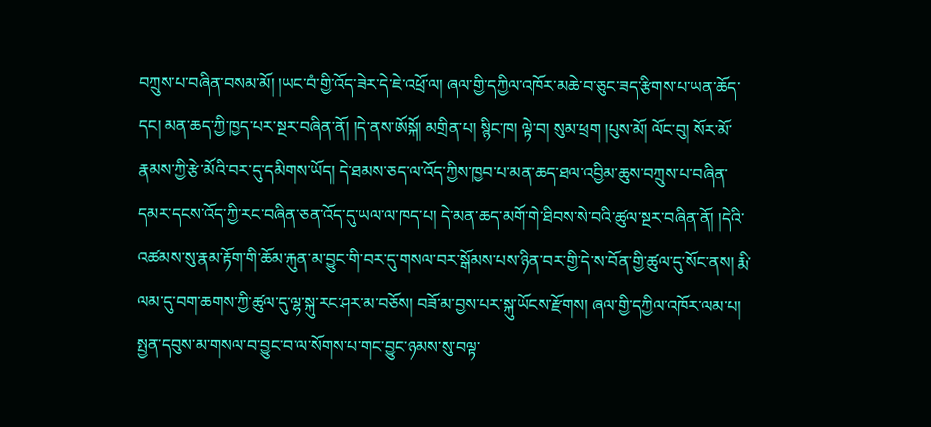བཀྲུས་པ་བཞིན་བསམ་མོ། །ཡང་བཾ་གྱི་འོད་ཟེར་དེ་ཇེ་འཕྲོ་ལ། ཞལ་གྱི་དཀྱིལ་འཁོར་མཆེ་བ་ཅུང་ཟད་རྩིགས་པ་ཡན་ཆོད་དང། མན་ཆད་ཀྱི་ཁྱད་པར་སྔར་བཞིན་ནོ། །དེ་ནས་ཨོསྐོ། མགྲིན་པ། སྙིང་ཁ། ལྟེ་བ། སུམ་ཕྲག །པུས་མོ། ལོང་བུ། སོར་མོ་རྣམས་ཀྱི་རྩེ་མོའི་བར་དུ་དམིགས་ཡོད། དེ་ཐམས་ཅད་ལ་འོད་ཀྱིས་ཁྱབ་པ་མན་ཆད་ཐལ་འབྱིམ་ཆུས་བཀྲུས་པ་བཞིན་དམར་དངས་འོད་ཀྱི་རང་བཞིན་ཅན་འོད་དུ་ཡལ་ལ་ཁད་པ། དེ་མན་ཆད་མགོ་གེ་ཐིབས་སེ་བའི་ཚུལ་སྔར་བཞིན་ནོ། །དེའི་འཚམས་སུ་རྣམ་རྟོག་གི་ཆོམ་རྐུན་མ་བྱུང་གི་བར་དུ་གསལ་བར་སྒོམས་པས་ཉིན་བར་གྱི་དེ་ས་བོན་གྱི་ཚུལ་དུ་སོང་ནས། རྨི་ལམ་དུ་བག་ཆགས་ཀྱི་ཚུལ་དུ་ལྷ་སྐུ་རང་ཤར་མ་བཅོས། བཟོ་མ་བྱས་པར་སྐུ་ཡོངས་རྫོགས། ཞལ་གྱི་དཀྱིལ་འཁོར་ལམ་པ། སྤྱན་དབུས་མ་གསལ་བ་བྱུང་བ་ལ་སོགས་པ་གང་བྱུང་ཉམས་སུ་བལྟ་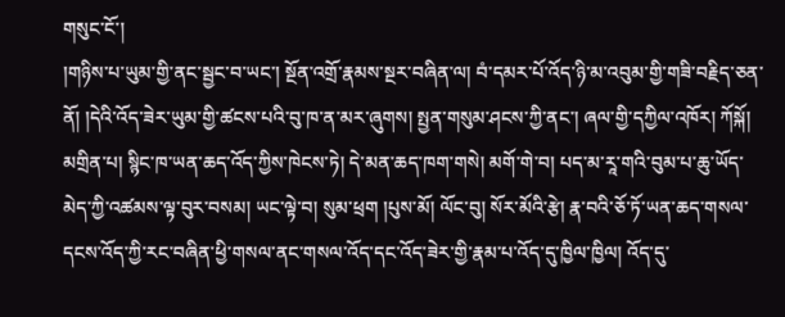གསུང་ངོ་།
།གཉིས་པ་ཡུམ་གྱི་ནང་སྦྱང་བ་ཡང་། སྔོན་འགྲོ་རྣམས་སྔར་བཞིན་ལ། བཾ་དམར་པོ་འོད་ཉི་མ་འབུམ་གྱི་གཟི་བརྗིད་ཅན་ནོ། །དེའི་འོད་ཟེར་ཡུམ་གྱི་ཚངས་པའི་བུ་ཁ་ན་མར་ཞུགས། སྤྱན་གསུམ་ཤངས་ཀྱི་ནང་། ཞལ་གྱི་དཀྱིལ་འཁོར། ཀོསྐོ། མགྲིན་པ། སྙིང་ཁ་ཡན་ཆད་འོད་ཀྱིས་ཁེངས་ཏེ། དེ་མན་ཆད་ཁག་གསེ། མགོ་གེ་བ། པད་མ་རཱ་གའི་བུམ་པ་ཆུ་ཡོད་མེད་ཀྱི་འཚམས་ལྟ་བུར་བསམ། ཡང་ལྟེ་བ། སུམ་ཕྲག །པུས་མོ། ལོང་བུ། སོར་མོའི་རྩེ། རྣ་བའི་ཅོ་ཏོ་ཡན་ཆད་གསལ་དངས་འོད་ཀྱི་རང་བཞིན་ཕྱི་གསལ་ནང་གསལ་འོད་དང་འོད་ཟེར་གྱི་རྣམ་པ་འོད་དུ་ཁྱིལ་ཁྱིལ། འོད་དུ་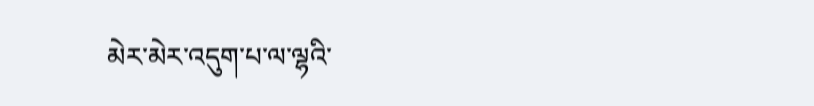མེར་མེར་འདུག་པ་ལ་ལྷའི་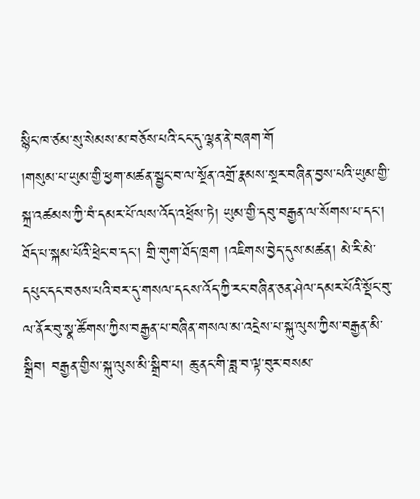སྙིང་ཁ་ཙམ་སུ་སེམས་མ་བཅོས་པའི་ངང་དུ་ལྷན་ནེ་བཞག་གོ
།གསུམ་པ་ཡུམ་གྱི་ཕྱག་མཚན་སྦྱང་བ་ལ་སྔོན་འགྲོ་རྣམས་སྔར་བཞིན་བྱས་པའི་ཡུམ་གྱི་སྐྲ་འཚམས་ཀྱི་བཾ་དམར་པོ་ལས་འོད་འཕྲོས་ཏེ། ཡུམ་གྱི་དབུ་བརྒྱན་ལ་སོགས་པ་དང་། ཐོད་པ་སྐམ་པོའི་ཕྲེང་བ་དང་། གྲི་གུག་ཐོད་ཁྲག །འཇིགས་བྱེད་དུས་མཚན། མེ་རི་མེ་དཔུང་དང་བཅས་པའི་བར་དུ་གསལ་དངས་འོད་ཀྱི་རང་བཞིན་ཅན་ཤེལ་དམར་པོའི་སྡོང་བུ་ལ་ནོར་བུ་སྣ་ཚོགས་ཀྱིས་བརྒྱན་པ་བཞིན་གསལ་མ་འདྲེས་པ་སྐུ་ལུས་ཀྱིས་བརྒྱན་མི་སྒྲིབ། བརྒྱན་གྱིས་སྐུ་ལུས་མི་སྒྲིབ་པ། ཆུ་ནང་གི་ཟླ་བ་ལྟ་བུར་བསམ་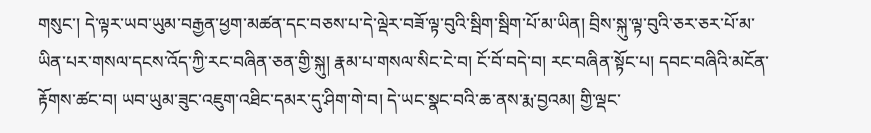གསུང་། དེ་ལྟར་ཡབ་ཡུམ་བརྒྱན་ཕྱག་མཚན་དང་བཅས་པ་དེ་ལྡེར་བཟོ་ལྟ་བུའི་སྦིག་སྦིག་པོ་མ་ཡིན། བྲིས་སྐུ་ལྟ་བུའི་ཅར་ཅར་པོ་མ་ཡིན་པར་གསལ་དངས་འོད་ཀྱི་རང་བཞིན་ཅན་གྱི་སྐུ། རྣམ་པ་གསལ་སིང་ངེ་བ། ངོ་བོ་བདེ་བ། རང་བཞིན་སྟོང་པ། དབང་བཞིའི་མངོན་རྟོགས་ཚང་བ། ཡབ་ཡུམ་ཟུང་འཇུག་འཐིང་དམར་དུ་ཤིག་གེ་བ། དེ་ཡང་སྣང་བའི་ཆ་ནས་རྨ་བྱའམ། གྱི་ལྡང་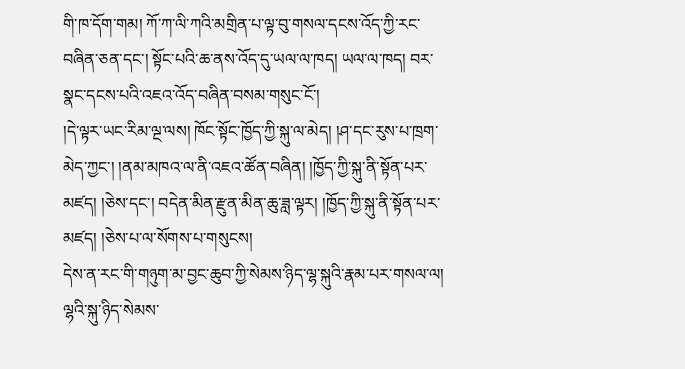གི་ཁ་དོག་གམ། ཀོ་ཀ་ལི་ཀའི་མགྲིན་པ་ལྟ་བུ་གསལ་དངས་འོད་ཀྱི་རང་བཞིན་ཅན་དང་། སྟོང་པའི་ཆ་ནས་འོད་དུ་ཡལ་ལ་ཁད། ཡལ་ལ་ཁད། བར་སྣང་དངས་པའི་འཇའ་འོད་བཞིན་བསམ་གསུང་ངོ་།
།དེ་ལྟར་ཡང་རིམ་ལྔ་ལས། ཁོང་སྟོང་ཁྱོད་ཀྱི་སྐུ་ལ་མེད། །ཤ་དང་རུས་པ་ཁྲག་མེད་ཀྱང་། །ནམ་མཁའ་ལ་ནི་འཇའ་ཚོན་བཞིན། །ཁྱོད་ཀྱི་སྐུ་ནི་སྟོན་པར་མཛད། །ཅེས་དང་། བདེན་མིན་རྫུན་མིན་ཆུ་ཟླ་ལྟར། །ཁྱོད་ཀྱི་སྐུ་ནི་སྟོན་པར་མཛད། །ཅེས་པ་ལ་སོགས་པ་གསུངས།
དེས་ན་རང་གི་གཉུག་མ་བྱང་ཆུབ་ཀྱི་སེམས་ཉིད་ལྷ་སྐུའི་རྣམ་པར་གསལ་ལ། ལྷའི་སྐུ་ཉིད་སེམས་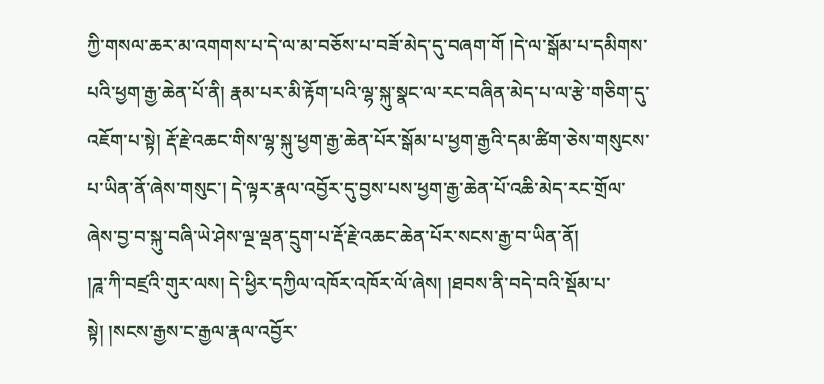ཀྱི་གསལ་ཆར་མ་འགགས་པ་དེ་ལ་མ་བཅོས་པ་བཟོ་མེད་དུ་བཞག་གོ །དེ་ལ་སྒོམ་པ་དམིགས་པའི་ཕྱག་རྒྱ་ཆེན་པོ་ནི། རྣམ་པར་མི་རྟོག་པའི་ལྷ་སྐུ་སྣང་ལ་རང་བཞིན་མེད་པ་ལ་རྩེ་གཅིག་དུ་འཇོག་པ་སྟེ། རྡོ་རྗེ་འཆང་གིས་ལྷ་སྐུ་ཕྱག་རྒྱ་ཆེན་པོར་སྒོམ་པ་ཕྱག་རྒྱའི་དམ་ཚིག་ཅེས་གསུངས་པ་ཡིན་ནོ་ཞེས་གསུང་། དེ་ལྟར་རྣལ་འབྱོར་དུ་བྱས་པས་ཕྱག་རྒྱ་ཆེན་པོ་འཆི་མེད་རང་གྲོལ་ཞེས་བྱ་བ་སྐུ་བཞི་ཡེ་ཤེས་ལྔ་ལྡན་དྲུག་པ་རྡོ་རྗེ་འཆང་ཆེན་པོར་སངས་རྒྱ་བ་ཡིན་ནོ།
།ཌཱ་ཀི་བཛྲའི་གུར་ལས། དེ་ཕྱིར་དཀྱིལ་འཁོར་འཁོར་ལོ་ཞེས། །ཐབས་ནི་བདེ་བའི་སྡོམ་པ་སྟེ། །སངས་རྒྱས་ང་རྒྱལ་རྣལ་འབྱོར་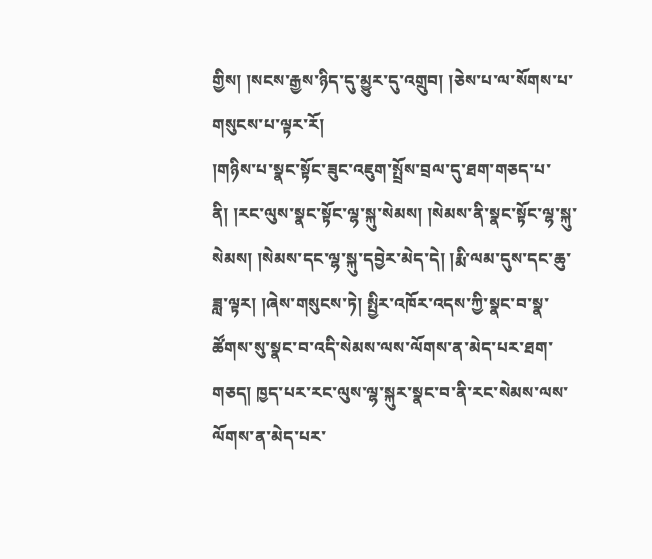གྱིས། །སངས་རྒྱས་ཉིད་དུ་མྱུར་དུ་འགྲུབ། །ཅེས་པ་ལ་སོགས་པ་གསུངས་པ་ལྟར་རོ།
།གཉིས་པ་སྣང་སྟོང་ཟུང་འཇུག་སྤྲོས་བྲལ་དུ་ཐག་གཅད་པ་ནི། །རང་ལུས་སྣང་སྟོང་ལྷ་སྐུ་སེམས། །སེམས་ནི་སྣང་སྟོང་ལྷ་སྐུ་སེམས། །སེམས་དང་ལྷ་སྐུ་དབྱེར་མེད་དེ། །རྨི་ལམ་དུས་དང་ཆུ་ཟླ་ལྟར། །ཞེས་གསུངས་ཏེ། སྤྱིར་འཁོར་འདས་ཀྱི་སྣང་བ་སྣ་ཚོགས་སུ་སྣང་བ་འདི་སེམས་ལས་ལོགས་ན་མེད་པར་ཐག་གཅད། ཁྱད་པར་རང་ལུས་ལྷ་སྐུར་སྣང་བ་ནི་རང་སེམས་ལས་ལོགས་ན་མེད་པར་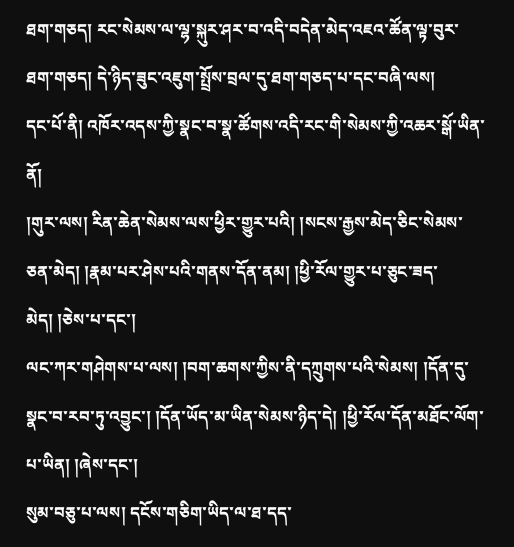ཐག་གཅད། རང་སེམས་ལ་ལྷ་སྐུར་ཤར་བ་འདི་བདེན་མེད་འཇའ་ཚོན་ལྟ་བུར་ཐག་གཅད། དེ་ཉིད་ཟུང་འཇུག་སྤྲོས་བྲལ་དུ་ཐག་གཅད་པ་དང་བཞི་ལས།
དང་པོ་ནི། འཁོར་འདས་ཀྱི་སྣང་བ་སྣ་ཚོགས་འདི་རང་གི་སེམས་ཀྱི་འཆར་སྒོ་ཡིན་ནོ།
།གུར་ལས། རིན་ཆེན་སེམས་ལས་ཕྱིར་གྱུར་པའི། །སངས་རྒྱས་མེད་ཅིང་སེམས་ཅན་མེད། །རྣམ་པར་ཤེས་པའི་གནས་དོན་ནམ། །ཕྱི་རོལ་གྱུར་པ་ཅུང་ཟད་མེད། །ཅེས་པ་དང་།
ལང་ཀར་གཤེགས་པ་ལས། །བག་ཆགས་ཀྱིས་ནི་དཀྲུགས་པའི་སེམས། །དོན་དུ་སྣང་བ་རབ་ཏུ་འབྱུང་། །དོན་ཡོད་མ་ཡིན་སེམས་ཉིད་དེ། །ཕྱི་རོལ་དོན་མཐོང་ལོག་པ་ཡིན། །ཞེས་དང་།
སུམ་བཅུ་པ་ལས། དངོས་གཅིག་ཡིད་ལ་ཐ་དད་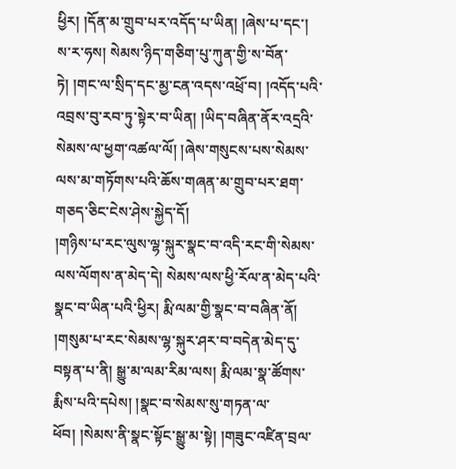ཕྱིར། །དོན་མ་གྲུབ་པར་འདོད་པ་ཡིན། །ཞེས་པ་དང་།
ས་ར་ཧས། སེམས་ཉིད་གཅིག་པུ་ཀུན་གྱི་ས་བོན་ཏེ། །གང་ལ་སྲིད་དང་མྱ་ངན་འདས་འཕྲོ་བ། །འདོད་པའི་འབྲས་བུ་རབ་ཏུ་སྟེར་བ་ཡིན། །ཡིད་བཞིན་ནོར་འདྲའི་སེམས་ལ་ཕྱག་འཚལ་ལོ། །ཞེས་གསུངས་པས་སེམས་ལས་མ་གཏོགས་པའི་ཆོས་གཞན་མ་གྲུབ་པར་ཐག་གཅད་ཅིང་ངེས་ཤེས་སྐྱེད་དོ།
།གཉིས་པ་རང་ལུས་ལྷ་སྐུར་སྣང་བ་འདི་རང་གི་སེམས་ལས་ལོགས་ན་མེད་དེ། སེམས་ལས་ཕྱི་རོལ་ན་མེད་པའི་སྣང་བ་ཡིན་པའི་ཕྱིར། རྨི་ལམ་གྱི་སྣང་བ་བཞིན་ནོ།
།གསུམ་པ་རང་སེམས་ལྷ་སྐུར་ཤར་བ་བདེན་མེད་དུ་བསྟན་པ་ནི། སྒྱུ་མ་ལམ་རིམ་ལས། རྨི་ལམ་སྣ་ཚོགས་རྨིས་པའི་དཔེས། །སྣང་བ་སེམས་སུ་གཏན་ལ་ཕོབ། །སེམས་ནི་སྣང་སྟོང་སྒྱུ་མ་སྟེ། །གཟུང་འཛིན་བྲལ་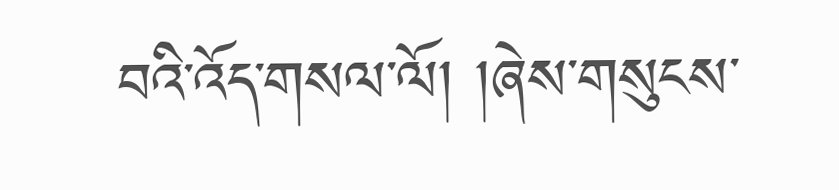བའི་འོད་གསལ་ལོ། །ཞེས་གསུངས་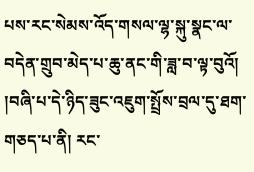པས་རང་སེམས་འོད་གསལ་ལྷ་སྐུ་སྣང་ལ་བདེན་གྲུབ་མེད་པ་ཆུ་ནང་གི་ཟླ་བ་ལྟ་བུའོ།
།བཞི་པ་དེ་ཉིད་ཟུང་འཇུག་སྤྲོས་བྲལ་དུ་ཐག་གཅད་པ་ནི། རང་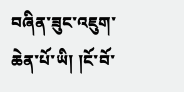བཞིན་ཟུང་འཇུག་ཆེན་པོ་ཡི། །ངོ་བོ་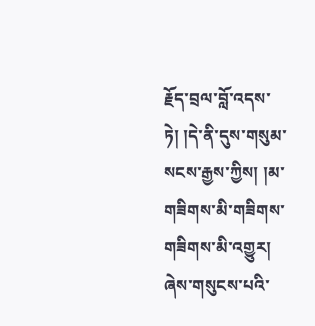རྗོད་བྲལ་བློ་འདས་ཏེ། །དེ་ནི་དུས་གསུམ་སངས་རྒྱས་ཀྱིས། །མ་གཟིགས་མི་གཟིགས་གཟིགས་མི་འགྱུར། ཞེས་གསུངས་པའི་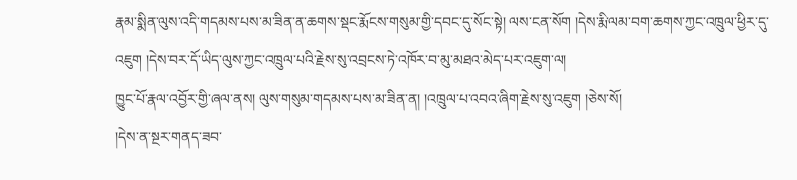རྣམ་སྨིན་ལུས་འདི་གདམས་པས་མ་ཟིན་ན་ཆགས་སྡང་རྨོངས་གསུམ་གྱི་དབང་དུ་སོང་སྟེ། ལས་ངན་སོག །དེས་རྨི་ལམ་བག་ཆགས་ཀྱང་འཁྲུལ་ཕྱིར་དུ་འཇུག །དེས་བར་དོ་ཡིད་ལུས་ཀྱང་འཁྲུལ་པའི་རྗེས་སུ་འབྲངས་ཏེ་འཁོར་བ་མུ་མཐའ་མེད་པར་འཇུག་ལ།
ཁྱུང་པོ་རྣལ་འབྱོར་གྱི་ཞལ་ནས། ལུས་གསུམ་གདམས་པས་མ་ཟིན་ན། །འཁྲུལ་པ་འབའ་ཞིག་རྗེས་སུ་འཇུག །ཅེས་སོ།
།དེས་ན་སྔར་གནད་ཟབ་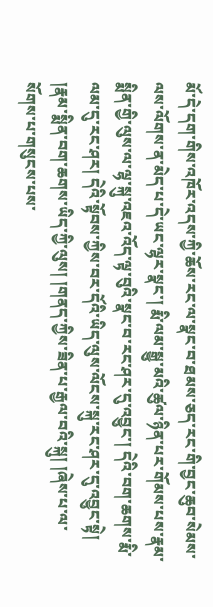མོ་དེ་དག་གིས་འཁོར་འདས་ཀྱི་ཆོས་རང་ལ་སྣང་བ་ཐམས་ཅད་རང་གི་བྱང་ཆུབ་སེམས་ལས་ལོགས་ན་མེད་པ་དེ་ཡང་ལྷར་སྣང་། རྨི་ལམ་སྒྱུ་མའི་ཚུལ་ཉིན་པར་གོམས་པས་རྣམ་སྨིན་གྱི་ལུས་ལ་ལྷ་སྐུ་འཇའ་འོད་ལྟ་བུའི་སྣང་བ་རང་ཤར་དུ་འབྱུང་། དེའི་བག་ཆགས་རྨི་ལམ་དུ་རང་ཤར། དེའི་སྟོབས་ཀྱིས་བར་དོའི་ཡིད་ལུས་ལོངས་སྐུ་རང་ཤར་དུ་འབྱུང་སྟེ།
།རྣམ་སྨིན་བག་ཆགས་ཡིད་ཀྱི་ལུས། །གནད་ཀྱིས་ཟིན་པ་རྒྱལ་བའི་སྐུ། །ཞེས་པ་ལ་སོགས་པ་གསུངས་པས་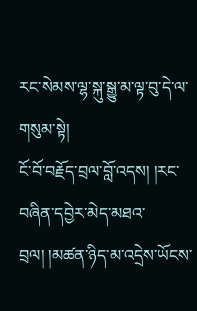རང་སེམས་ལྷ་སྐུ་སྒྱུ་མ་ལྟ་བུ་དེ་ལ་གསུམ་སྟེ།
ངོ་བོ་བརྗོད་བྲལ་བློ་འདས། །རང་བཞིན་དབྱེར་མེད་མཐའ་བྲལ། །མཚན་ཉིད་མ་འདྲེས་ཡོངས་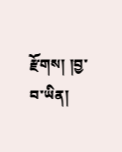རྫོགས། །བྱ་བ་ཡིན།